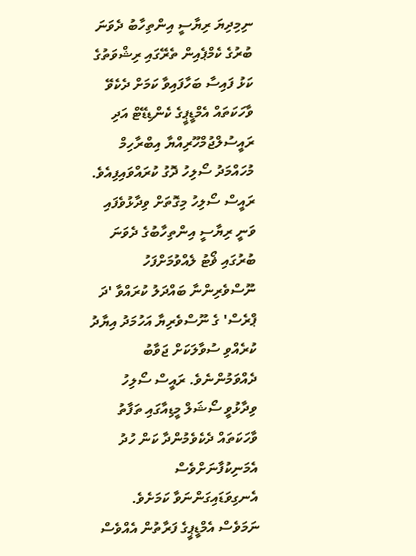ނިމިދިޔަ ރިޔާސީ އިންތިހާބު ދެވަނަ ބުރުގެ ކެމްޕެއިން ތެރޭގައި ރިޝްވަތުގެ ކަޅު ފައިސާ ބަހާފައިވާ ކަމަށް ދެކެވޭ ވާހަކަތައް އެމްޑީޕީގެ ކެންޑިޑޭޓް އަދި ރައީސުލްޖުމްހޫރިއްޔާ އިބްރާހިމް މުހައްމަދު ސޯލިހު ދޮގު ކުރައްވައިފިއެވެ.
ރައީސް ސޯލިހު މިގޮތަށް ވިދާޅުވެފައި ވަނީ ރިޔާސީ އިންތިހާބުގެ ދެވަނަ ބުރުގައި ޥޯޓު ލެއްވުމަށްފަހު ނޫސްވެރިންނާ ބައްދަލު ކުރައްވާ 'ދަ ޕްރެސް' ގެ ނޫސްވެރިޔާ އަހުމަދު އިޔާދު ކުރެއްވި ސުވާލަކަށް ޖަވާބު ދެއްވަމުންނެވެ. ރައީސް ސޯލިހު ވިދާޅުވީ ސޯޝަލް މީޑިއާގައި ތަފާތު ވާހަކަތައް ދެކެވެމުންދާ ކަން ހުދު އެމަނިކުފާނަށްވެސް އެނގިވަޑައިގަންނަވާ ކަމަށެވެ.
ނަމަވެސް އެމްޑީޕީގެ ފަރާތުން އެއްވެސް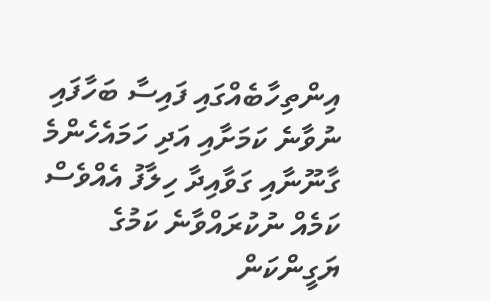އިންތިހާބެއްގައި ފައިސާ ބަހާފައި ނުވާނެ ކަމަށާއި އަދި ހަމައެހެންމެ ގާނޫނާއި ގަވާއިދާ ހިލާފު އެއްވެސް ކަމެއް ނުކުރައްވާނެ ކަމުގެ ޔަގީންކަން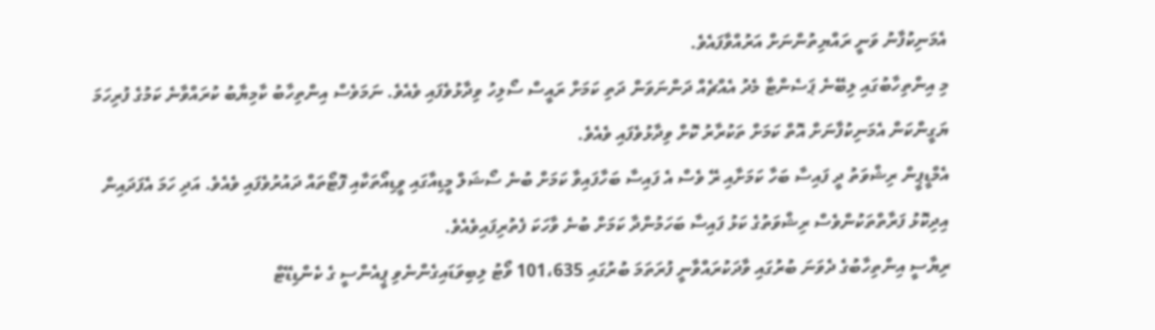އެމަނިކުފާނު ވަނީ ރައްޔިތުންނަށް އަރުއްވާފައެވެ.
މި އިންތިހާބުގައި ލިބޭނެ ޕަސެންޓާ މެދު އެއްޗެއް ދަންނަވަން ދަތި ކަމަށް ރައީސް ސޯލިހު ވިދާޅުވެފައި ވެއެވެ. ނަމަވެސް އިންތިހާބު ކާމިޔާބު ކުރައްވާނެ ކަމުގެ ފުރިހަމަ ޔަގީންކަން އެމަނިކުފާނަށް އޮތް ކަމަށް ތަކުރާރު ކޮށް ވިދާޅުވެފައި ވެއެވެ.
އެމްޑީޕީން ރިޝްވަތު ދީ ފައިސާ ބަހާ ކަމަށާއި ރޭ ވެސް އެ ފައިސާ ބަހާފައިވާ ކަމަށް ބުނެ ސޯޝަލް މީޑިއާގައި ވީޑިއޯތަކާއި ފޮޓޯތައް ދައުރުވެފައި ވެއެވެ. އަދި ހަމަ އެފަދައިން އިދިކޮޅު ފަރާތްތަކުންވެސް ރިޝްވަތުގެ ކަޅު ފައިސާ ބަހަމުންދާ ކަމަށް ބުނެ ވާހަކަ ފެތުރިފައިވެއެވެ.
ރިޔާސީ އިންތިހާބުގެ ދެވަނަ ބުރުގައި ވާދަކުރައްވާނީ ފުރަތަމަ ބުރުގައި 101،635 ވޯޓު ލިބިވަޑައިގެންނެވި ޕީއެންސީ ގެ ކެންޑިޑޭޓް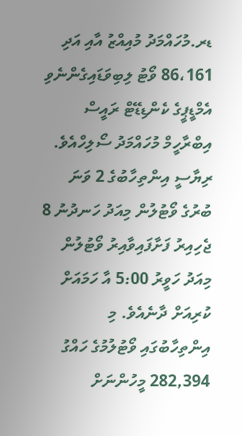ޑރ.މުހައްމަދު މުއިއްޒު އާއި އަދި 86،161 ވޯޓު ލިބިވަޑައިގެންނެވި އެމްޑީޕީގެ ކެންޑިޑޭޓް ރައީސް އިބްރާހީމް މުހައްމަދު ސޯލިހްއެވެ.
ރިޔާސީ އިންތިހާބުގެ 2 ވަނަ ބުރުގެ ވޯޓުލުން މިއަދު ހަނދުނު 8 ޖެހިއިރު ފަށާފައިވާއިރު ވޯޓުލުން މިއަދު ހަވީރު 5:00 އާ ހަމައަށް ކުރިއަށް ދާނެއެވެ. މި އިންތިހާބުގައި ވޯޓުލުމުގެ ހައްގު 282,394 މީހުންނަށް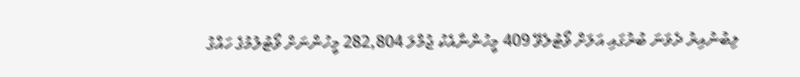ލިބުނުއިރު ދެވަނަ ބުރުގައި އަލަށް ވޯޓުލެވޭ 409 މީހުންނާއެކު ޖުމްލަ 282,804 މީހުންނަށް ވޯޓުލުމުގެ ހައްގު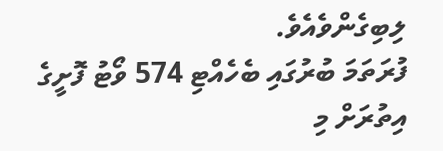ލިބިގެންވެއެވެ.
ފުރަތަމަ ބުރުގައި ބެހެއްޓި 574 ވޯޓު ފޮށީގެ އިތުރަށް މި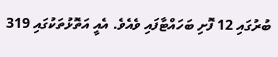ބުރުގައި 12 ފޮށި ބަހައްޓާފައި ވެއެވެ. އެއީ އަތޮޅުތަކުގައި 319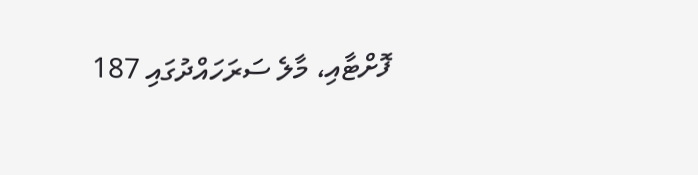ފޮށްޓާއި، މާލެ ސަރަހައްދުގައި 187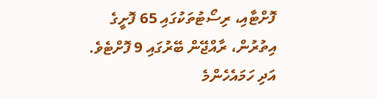ފޮށްޓާއި، ރިސޯޓުތަކުގައި 65 ފޮށީގެ އިތުރުން، ރާއްޖޭން ބޭރުގައި 9 ފޮށްޓެވެ. އަދި ހަމައެހެންމެ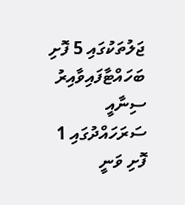ޖަލުތަކުގައި 5 ފޮށި ބަހައްޓާފައިވާއިރު ސިނާއީ ސަރަހައްދުގައި 1 ފޮށި ވަނީ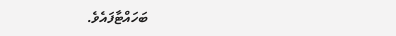ބަހައްޓާފައެވެ.